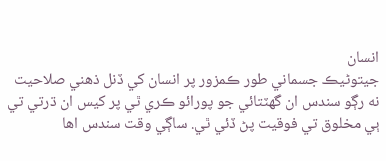انسان
جيتوڻيڪ جسماني طور ڪمزور پر انسان کي ڏنل ذهني صلاحيت نه رڳو سندس ان گھٽتائي جو پورائو ڪري ٿي پر کيس ان ڌرتي تي ٻي مخلوق تي فوقيت پڻ ڏئي ٿي. ساڳي وقت سندس اها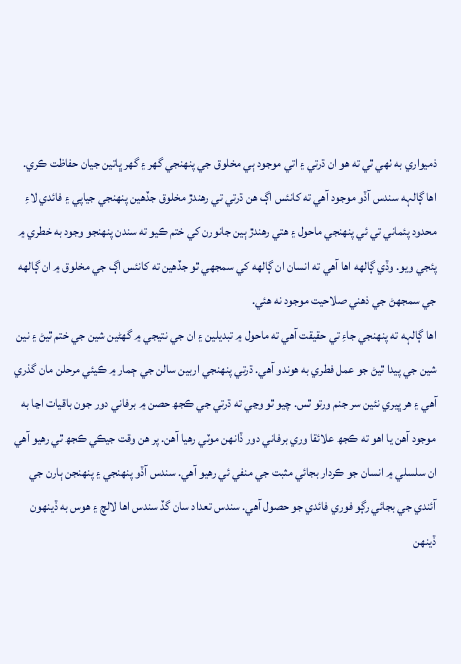ذميواري به ٺهي ٿي ته هو ان ڌرتي ۽ اتي موجود ٻي مخلوق جي پنهنجي گھر ۽ گھر ڀاتين جيان حفاظت ڪري. اها ڳالہه سندس آڏو موجود آهي ته کانئس اڳ هن ڌرتي تي رهندڙ مخلوق جڏهين پنهنجي جياپي ۽ فائدي لاءِ محدود پئماني تي ئي پنهنجي ماحول ۽ هتي رهندڙ ٻين جانورن کي ختم ڪيو ته سندن پنهنجو وجود به خطري ۾ پئجي ويو. وڏي ڳالھه اها آهي ته انسان ان ڳالھه کي سمجھي ٿو جڏهين ته کانئس اڳ جي مخلوق ۾ ان ڳالھه جي سمجھڻ جي ذهني صلاحيت موجود نه هئي.
اها ڳالہه ته پنهنجي جاءِ تي حقيقت آهي ته ماحول ۾ تبديلين ۽ ان جي نتيجي ۾ گھڻين شين جي ختم ٿيڻ ۽ نين شين جي پيدا ٿيڻ جو عمل فطري به هوندو آهي. ڌرتي پنهنجي اربين سالن جي ڄمار ۾ ڪيئي مرحلن مان گذري آهي ۽ هر ڀيري نئين سر جنم ورتو ٿس. چيو ٿو وڃي ته ڌرتي جي ڪجھ حصن ۾ برفاني دور جون باقيات اڃا به موجود آهن يا اهو ته ڪجھ علائقا وري برفاني دور ڏانهن موٽي رهيا آهن. پر هن وقت جيڪي ڪجھ ٿي رهيو آهي ان سلسلي ۾ انسان جو ڪردار بجائي مثبت جي منفي ئي رهيو آهي. سندس آڏو پنهنجي ۽ پنهنجن ٻارن جي آئندي جي بجائي رڳو فوري فائدي جو حصول آهي. سندس تعداد سان گڏ سندس اها لالچ ۽ هوس به ڏينهون ڏينهن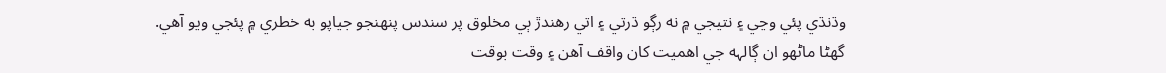وڌنڌي پئي وڃي ۽ نتيجي ۾ نه رڳو ڌرتي ۽ اتي رهندڙ ٻي مخلوق پر سندس پنهنجو جياپو به خطري ۾ پئجي ويو آهي.
گھڻا ماڻهو ان ڳالہه جي اهميت کان واقف آهن ۽ وقت بوقت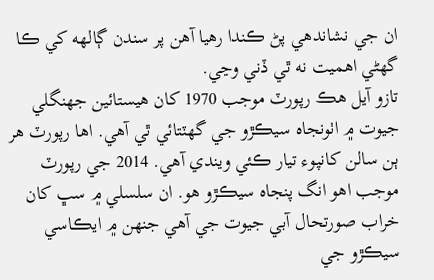ان جي نشاندهي پڻ ڪندا رهيا آهن پر سندن ڳالھه کي ڪا گھڻي اهميت نه ٿي ڏني وڃي.
تازو آيل هڪ رپورٽ موجب 1970 کان هيستائين جهنگلي جيوت ۾ اٺونجاه سيڪڙو جي گھٽتائي ٿي آهي. اها رپورٽ هر ٻن سالن کانپوء تيار ڪئي ويندي آهي. 2014 جي رپورٽ موجب اهو انگ پنجاه سيڪڙو هو. ان سلسلي ۾ سڀ کان خراب صورتحال آبي جيوت جي آهي جنهن ۾ ايڪاسي سيڪڙو جي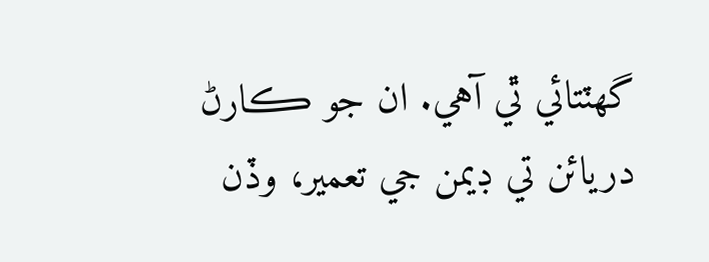گھٽتائي ٿي آهي. ان جو ڪارڻ دريائن تي ڊيمن جي تعمير، وڏن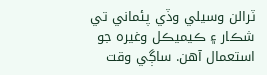ٽرالن وسيلي وڏي پئماني تي شڪار ۽ ڪيميڪل وغيره جو استعمال آهن. ساڳي وقت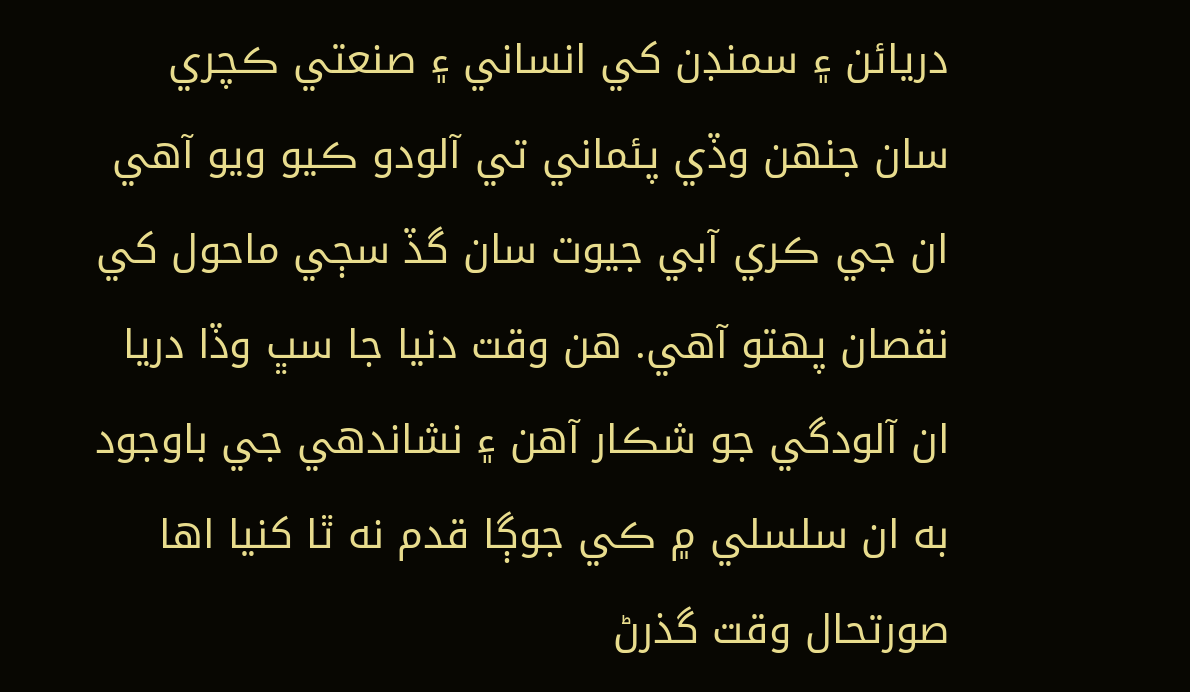دريائن ۽ سمنڊن کي انساني ۽ صنعتي ڪچري سان جنهن وڏي پئماني تي آلودو ڪيو ويو آهي ان جي ڪري آبي جيوت سان گڏ سڄي ماحول کي نقصان پهتو آهي. هن وقت دنيا جا سڀ وڏا دريا ان آلودگي جو شڪار آهن ۽ نشاندهي جي باوجود به ان سلسلي ۾ ڪي جوڳا قدم نه ٿا کنيا اها صورتحال وقت گذرڻ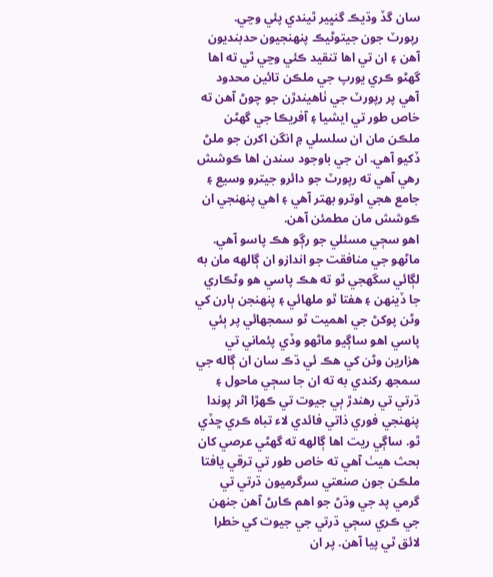سان گڏ وڌيڪ گنڀير ٿيندي پئي وڃي.
رپورٽ جون جيتوڻيڪ پنهنجيون حدبنديون آهن ۽ ان تي اها تنقيد ڪئي وڃي ٿي ته اها گھڻو ڪري يورپ جي ملڪن تائين محدود آهي پر رپورٽ جي ٺاهيندڙن جو چوڻ آهن ته خاص طور تي ايشيا ۽ آفريڪا جي گھڻن ملڪن مان ان سلسلي ۾ انگن اکرن جو ملڻ ڏکيو آهي. ان جي باوجود سندن اها ڪوشش رهي آهي ته رپورٽ جو دائرو جيترو وسيع ۽ جامع هجي اوترو بهتر آهي ۽ اهي پنهنجي ان ڪوشش مان مطمئن آهن.
اهو سڄي مسئلي جو رڳو هڪ پاسو آهي. ماڻهو جي منافقت جو اندازو ان ڳالھه مان به لڳائي سگھجي ٿو ته هڪ پاسي هو وڻڪاري جا ڏينهن ۽ هفتا ٿو ملهائي ۽ پنهنجن ٻارن کي وڻن پوکڻ جي اهميت ٿو سمجھائي پر ٻئي پاسي اهو ساڳيو ماڻهو وڏي پئماني تي هزارين وڻن کي هڪ ئي ڌڪ سان ان ڳاله جي سمجھ رکندي به ته ان جا سڄي ماحول ۽ ڌرتي تي رهندڙ ٻي جيوت تي ڪهڙا اثر پوندا پنهنجي فوري ذاتي فائدي لاء تباه ڪري ڇڏي ٿو. ساڳي ريت اها ڳالھه ته گھڻي عرصي کان بحث هيٺ آهي ته خاص طور تي ترقي يافتا ملڪن جون صنعتي سرگرميون ڌرتي تي گرمي پد جي وڌڻ جو اهم ڪارڻ آهن جنهن جي ڪري سڄي ڌرتي جي جيوت کي خطرا لائق ٿي پيا آهن. پر ان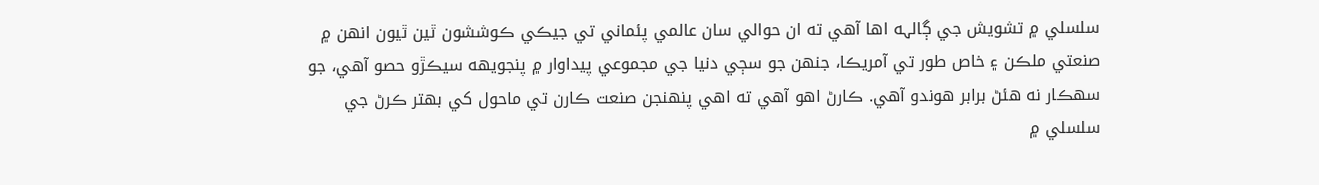سلسلي ۾ تشويش جي ڳالہه اها آهي ته ان حوالي سان عالمي پئماني تي جيڪي ڪوششون ٿين ٿيون انهن ۾ صنعتي ملڪن ۽ خاص طور تي آمريڪا، جنهن جو سڄي دنيا جي مجموعي پيداوار ۾ پنجويھه سيڪڙو حصو آهي، جو سهڪار نه هئڻ برابر هوندو آهي. ڪارڻ اهو آهي ته اهي پنهنجن صنعت ڪارن تي ماحول کي بهتر ڪرڻ جي سلسلي ۾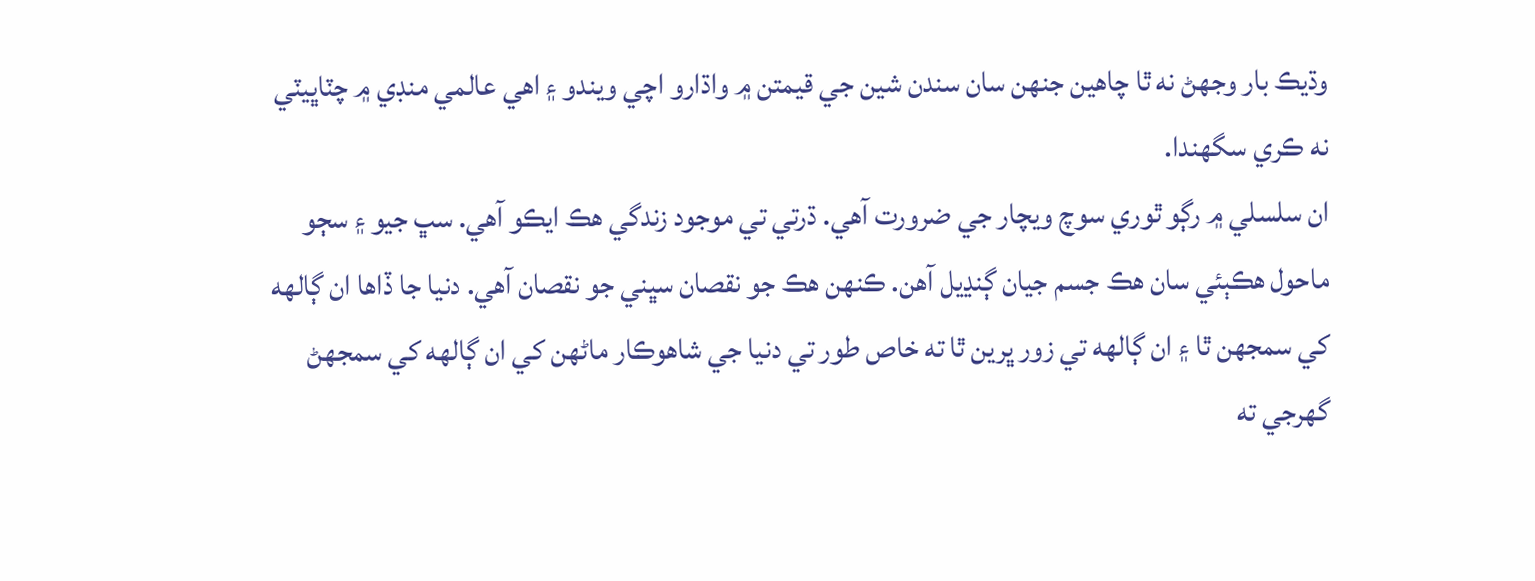وڌيڪ بار وجھڻ نه ٿا چاهين جنهن سان سندن شين جي قيمتن ۾ واڌارو اچي ويندو ۽ اهي عالمي منڊي ۾ چٽاڀيٽي نه ڪري سگھندا.
ان سلسلي ۾ رڳو ٿوري سوچ ويچار جي ضرورت آهي. ڌرتي تي موجود زندگي هڪ ايڪو آهي. سڀ جيو ۽ سڄو ماحول هڪٻئي سان هڪ جسم جيان ڳنڍيل آهن. ڪنهن هڪ جو نقصان سڀني جو نقصان آهي. دنيا جا ڏاها ان ڳالھه کي سمجھن ٿا ۽ ان ڳالھه تي زور ڀرين ٿا ته خاص طور تي دنيا جي شاهوڪار ماڻهن کي ان ڳالھه کي سمجھڻ گھرجي ته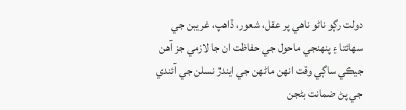دولت رڳو ناڻو ناهي پر عقل، شعور، ڏاهپ، غريبن جي سهائتا ۽ پنهنجي ماحول جي حفاظت ان جا لازمي جز آهن جيڪي ساڳي وقت انهن ماڻهن جي ايندڙ نسلن جي آئندي جي پڻ ضمانت بڻجن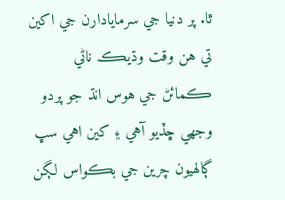ٿا. پر دنيا جي سرمايادارن جي اکين تي هن وقت وڌيڪ ناڻي ڪمائڻ جي هوس انڌ جو پردو وجھي ڇڏيو آهي ۽ کين اهي سڀ ڳالهيون چرين جي بڪواس لڳن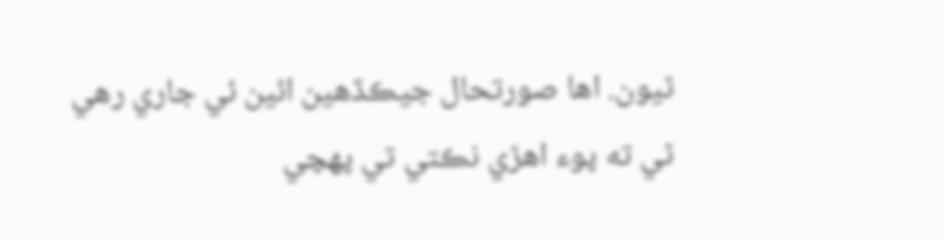ٿيون. اها صورتحال جيڪڏهين ائين ئي جاري رهي ٿي ته پوء اهڙي نڪتي تي پهچي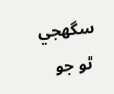سگھجي ٿو جو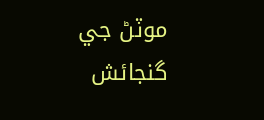موٽڻ جي گنجائش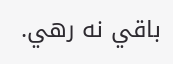باقي نه رهي.